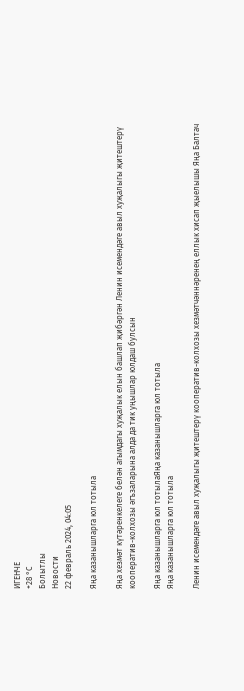ИГЕНЧЕ
+28 °С
Болытлы
Новости
22 февраль 2024, 04:05

Яңа казанышларга юл тотыла

Яңа хезмәт күтәренкелеге белән агымдагы хуҗалык елын башлап җибәргән Ленин исемендәге авыл хуҗалыгы җитештерү кооператив-колхозы әгъзаларына алда да тик уңышлар юлдаш булсын

Яңа казанышларга юл тотылаЯңа казанышларга юл тотыла
Яңа казанышларга юл тотыла

Ленин исемендәге авыл хуҗалыгы җитештерү кооператив-колхозы хезмәтчәннәренең еллык хисап җыелышы Яңа Балтач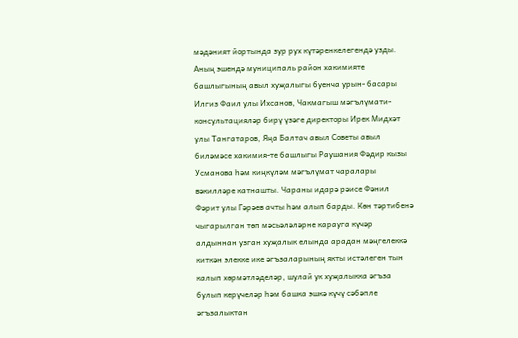мәдәният йортында зур рух күтәренкелегендә узды. Аның эшендә муниципаль район хакимияте башлыгының авыл хуҗалыгы буенча урын- басары Илгиз Фаил улы Ихсанов, Чакмагыш мәгълүмати-консультацияләр бирү үзәге директоры Ирек Мидхәт улы Тангатаров, Яңа Балтач авыл Советы авыл биләмәсе хакимия-те башлыгы Раушания Фәдир кызы Усманова һәм киңкүләм мәгълүмат чаралары вәкилләре катнашты. Чараны идарә рәисе Фәнил Фәрит улы Гәрәев ачты һәм алып барды. Көн тәртибенә чыгарылган төп мәсьәләләрне карауга күчәр алдыннан узган хуҗалык елында арадан мәңгелеккә киткән элекке ике әгъзаларының якты истәлеген тын калып хөрмәтләделәр, шулай ук хуҗалыкка әгъза булып керүчеләр һәм башка эшкә күчү сәбәпле әгъзалыктан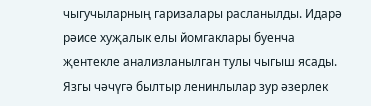чыгучыларның гаризалары расланылды. Идарә рәисе хуҗалык елы йомгаклары буенча җентекле анализланылган тулы чыгыш ясады. Язгы чәчүгә былтыр ленинлылар зур әзерлек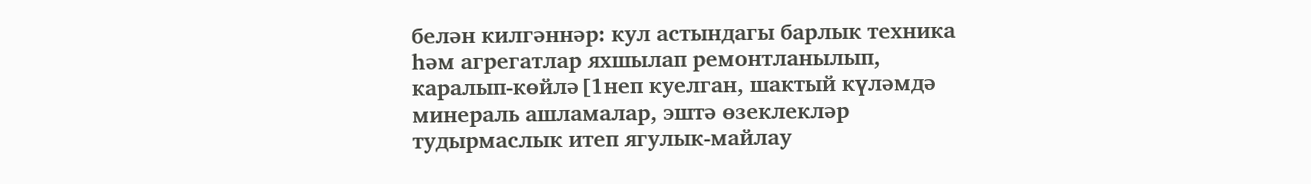белән килгәннәр: кул астындагы барлык техника һәм агрегатлар яхшылап ремонтланылып, каралып-көйлә[1неп куелган, шактый күләмдә минераль ашламалар, эштә өзеклекләр тудырмаслык итеп ягулык-майлау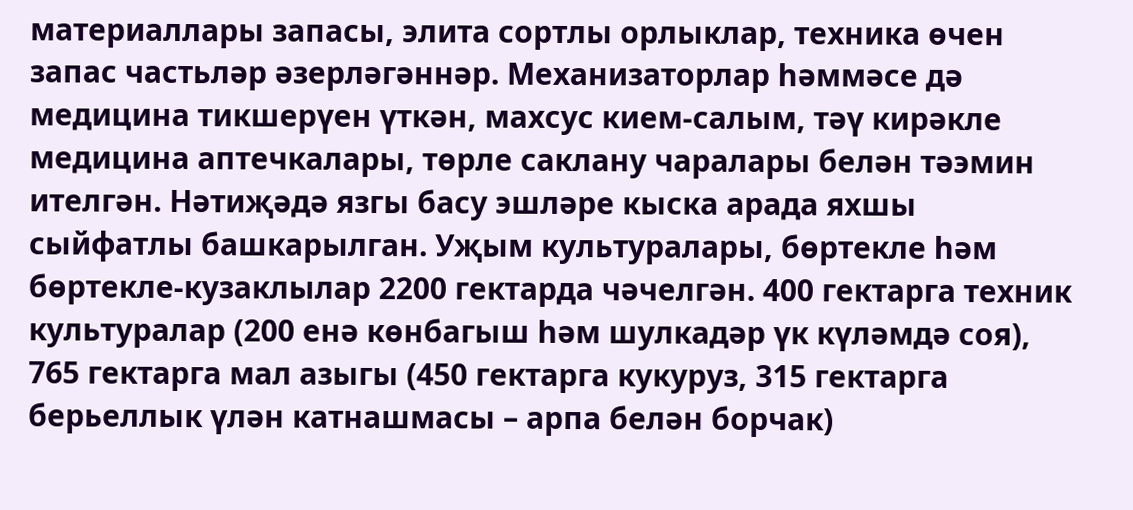материаллары запасы, элита сортлы орлыклар, техника өчен запас частьләр әзерләгәннәр. Механизаторлар һәммәсе дә медицина тикшерүен үткән, махсус кием-салым, тәү кирәкле медицина аптечкалары, төрле саклану чаралары белән тәэмин ителгән. Нәтиҗәдә язгы басу эшләре кыска арада яхшы сыйфатлы башкарылган. Уҗым культуралары, бөртекле һәм бөртекле-кузаклылар 2200 гектарда чәчелгән. 400 гектарга техник культуралар (200 енә көнбагыш һәм шулкадәр үк күләмдә соя), 765 гектарга мал азыгы (450 гектарга кукуруз, 315 гектарга берьеллык үлән катнашмасы – арпа белән борчак)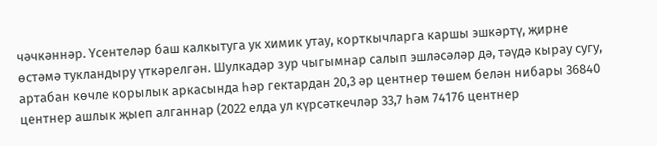чәчкәннәр. Үсентеләр баш калкытуга ук химик утау, корткычларга каршы эшкәртү, җирне өстәмә тукландыру үткәрелгән. Шулкадәр зур чыгымнар салып эшләсәләр дә, тәүдә кырау сугу, артабан көчле корылык аркасында һәр гектардан 20,3 әр центнер төшем белән нибары 36840 центнер ашлык җыеп алганнар (2022 елда ул күрсәткечләр 33,7 һәм 74176 центнер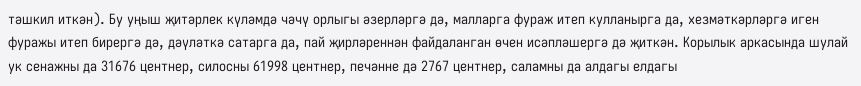тәшкил иткән). Бу уңыш җитәрлек күләмдә чәчү орлыгы әзерләргә дә, малларга фураж итеп кулланырга да, хезмәткәрләргә иген фуражы итеп бирергә дә, дәүләткә сатарга да, пай җирләреннән файдаланган өчен исәпләшергә дә җиткән. Корылык аркасында шулай ук сенажны да 31676 центнер, силосны 61998 центнер, печәнне дә 2767 центнер, саламны да алдагы елдагы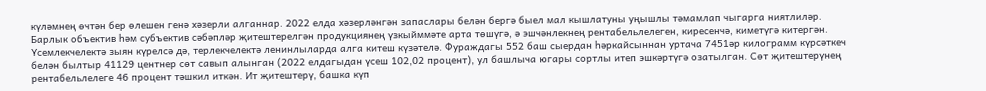күләмнең өчтән бер өлешен генә хәзерли алганнар. 2022 елда хәзерләнгән запаслары белән бергә быел мал кышлатуны уңышлы тәмамлап чыгарга ниятлиләр. Барлык объектив һәм субъектив сәбәпләр җитештерелгән продукциянең үзкыйммәте арта төшүгә, ә эшчәнлекнең рентабельлелеген, киресенчә, киметүгә китергән. Үсемлекчелектә зыян күрелсә дә, терлекчелектә ленинлыларда алга китеш күзәтелә. Фураждагы 552 баш сыердан һәркайсыннан уртача 7451әр килограмм күрсәткеч белән былтыр 41129 центнер сөт савып алынган (2022 елдагыдан үсеш 102,02 процент), ул башлыча югары сортлы итеп эшкәртүгә озатылган. Сөт җитештерүнең рентабельлелеге 46 процент тәшкил иткән. Ит җитештерү, башка күп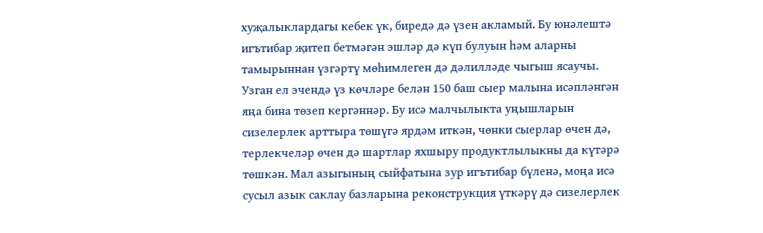хуҗалыклардагы кебек үк, биредә дә үзен акламый. Бу юнәлештә игътибар җитеп бетмәгән эшләр дә күп булуын һәм аларны тамырыннан үзгәртү мөһимлеген дә дәлилләде чыгыш ясаучы. Узган ел эчендә үз көчләре белән 150 баш сыер малына исәпләнгән яңа бина төзеп кергәннәр. Бу исә малчылыкта уңышларын сизелерлек арттыра төшүгә ярдәм иткән, чөнки сыерлар өчен дә, терлекчеләр өчен дә шартлар яхшыру продуктлылыкны да күтәрә төшкән. Мал азыгының сыйфатына зур игътибар бүленә, моңа исә сусыл азык саклау базларына реконструкция үткәрү дә сизелерлек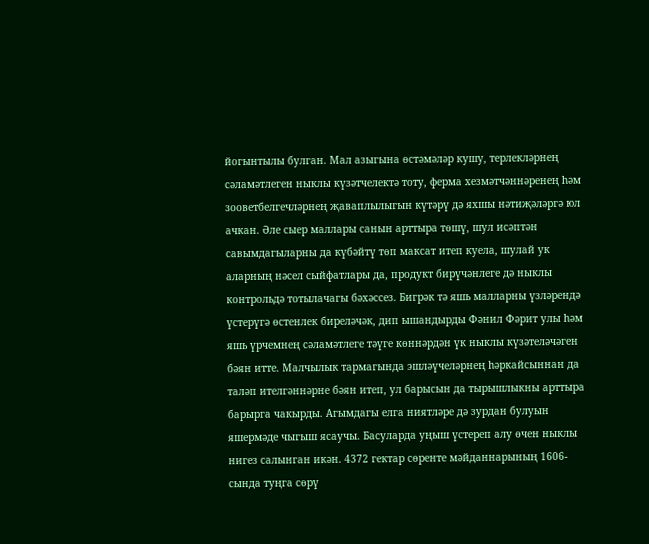йогынтылы булган. Мал азыгына өстәмәләр кушу, терлекләрнең сәламәтлеген ныклы күзәтчелектә тоту, ферма хезмәтчәннәренең һәм зооветбелгечләрнең җаваплылыгын күтәрү дә яхшы нәтиҗәләргә юл ачкан. Әле сыер маллары санын арттыра төшү, шул исәптән савымдагыларны да күбәйтү төп максат итеп куела, шулай ук аларның нәсел сыйфатлары да, продукт бирүчәнлеге дә ныклы контрольдә тотылачагы бәхәссез. Бигрәк тә яшь малларны үзләрендә үстерүгә өстенлек биреләчәк, дип ышандырды Фәнил Фәрит улы һәм яшь үрчемнең сәламәтлеге тәүге көннәрдән үк ныклы күзәтеләчәген бәян итте. Малчылык тармагында эшләүчеләрнең һәркайсыннан да таләп ителгәннәрне бәян итеп, ул барысын да тырышлыкны арттыра барырга чакырды. Агымдагы елга ниятләре дә зурдан булуын яшермәде чыгыш ясаучы. Басуларда уңыш үстереп алу өчен ныклы нигез салынган икән. 4372 гектар сөренте мәйданнарының 1606-сында туңга сөрү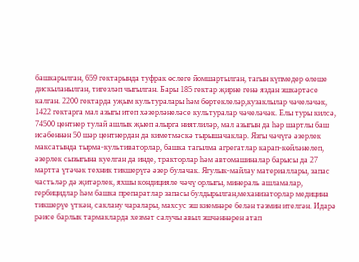башкарылган, 659 гектарында туфрак өслеге йомшартылган, тагын күпмедер өлеше дискыланылган, тигезләп чыгылган. Бары 185 гектар җирне генә яздан эшкәртәсе калган. 2200 гектарда уҗым культуралары һәм бөртеклеләр,кузаклылар чәчеләчәк, 1422 гектарга мал азыгы итеп хәзерләнеләсе культуралар чәчеләчәк. Елы туры килсә, 74500 центнер тулай ашлык җыеп алырга ниятлиләр, мал азыгын да һәр шартлы баш исәбеннән 50 шәр центнердан да киметмәскә тырышачаклар. Язгы чәчүгә әзерлек максатында тырма-культиваторлар, башка тагылма агрегатлар карап-көйләнелеп, әзерлек сызыгына куелган да инде, тракторлар һәм автомашиналар барысы да 27 мартта үтәчәк техник тикшерүгә әзер булачак. Ягулык-майлау материаллары, запас частьләр дә җитәрлек, яхшы кондицияле чәчү орлыгы, минераль ашламалар, гербицидлар һәм башка препаратлар запасы булдырылган,механизаторлар медицина тикшерүе үткән, саклану чаралары, махсус эш киемнәре белән тәэмин ителгән. Идарә рәисе барлык тармакларда хезмәт салучы авыл эшчәннәрен атап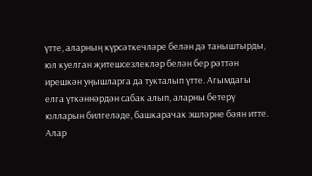үтте, аларның күрсәткечләре белән дә таныштырды, юл куелган җитешсезлекләр белән бер рәттән ирешкән уңышларга да тукталып үтте. Агымдагы елга үткәннәрдән сабак алып, аларны бетерү юлларын билгеләде, башкарачак эшләрне бәян итте. Алар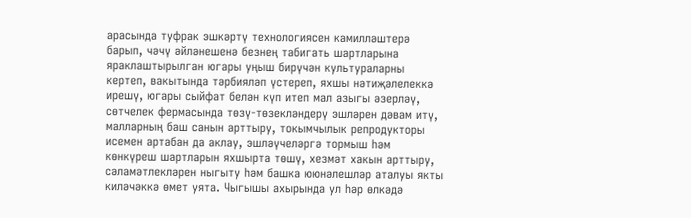арасында туфрак эшкәртү технологиясен камилләштерә барып, чәчү әйләнешенә безнең табигать шартларына яраклаштырылган югары уңыш бирүчән культураларны кертеп, вакытында тәрбияләп үстереп, яхшы нәтиҗәлелеккә ирешү, югары сыйфат белән күп итеп мал азыгы әзерләү, сөтчелек фермасында төзү-төзекләндерү эшләрен дәвам итү, малларның баш санын арттыру, токымчылык репродукторы исемен артабан да аклау, эшләүчеләргә тормыш һәм көнкүреш шартларын яхшырта төшү, хезмәт хакын арттыру, сәламәтлекләрен ныгыту һәм башка ююнәлешләр аталуы якты киләчәккә өмет уята. Чыгышы ахырында ул һәр өлкәдә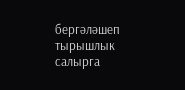бергәләшеп тырышлык салырга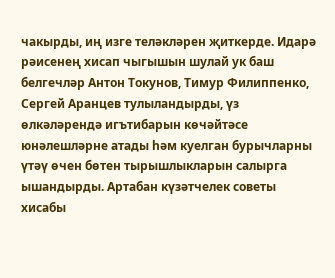чакырды, иң изге теләкләрен җиткерде. Идарә рәисенең хисап чыгышын шулай ук баш белгечләр Антон Токунов, Тимур Филиппенко, Сергей Аранцев тулыландырды, үз өлкәләрендә игътибарын көчәйтәсе юнәлешләрне атады һәм куелган бурычларны үтәү өчен бөтен тырышлыкларын салырга ышандырды. Артабан күзәтчелек советы хисабы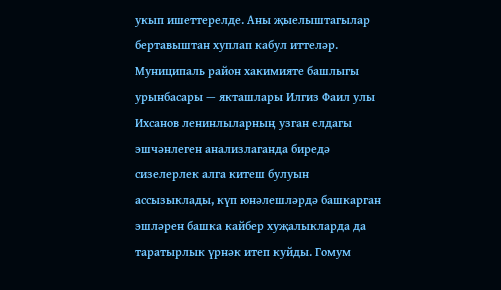укып ишеттерелде. Аны җыелыштагылар бертавыштан хуплап кабул иттеләр. Муниципаль район хакимияте башлыгы урынбасары — якташлары Илгиз Фаил улы Ихсанов ленинлыларның узган елдагы эшчәнлеген анализлаганда биредә сизелерлек алга китеш булуын ассызыклады, күп юнәлешләрдә башкарган эшләрен башка кайбер хуҗалыкларда да таратырлык үрнәк итеп куйды. Гомум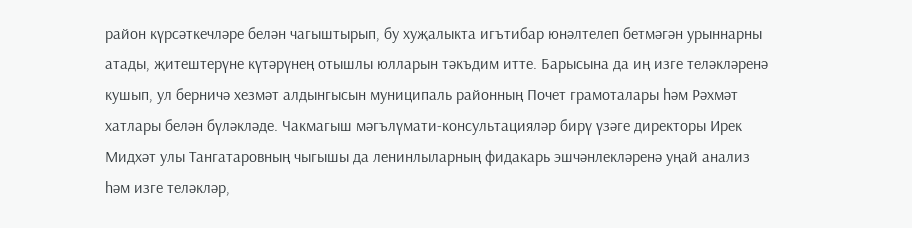район күрсәткечләре белән чагыштырып, бу хуҗалыкта игътибар юнәлтелеп бетмәгән урыннарны атады, җитештерүне күтәрүнең отышлы юлларын тәкъдим итте. Барысына да иң изге теләкләренә кушып, ул берничә хезмәт алдынгысын муниципаль районның Почет грамоталары һәм Рәхмәт хатлары белән бүләкләде. Чакмагыш мәгълүмати-консультацияләр бирү үзәге директоры Ирек Мидхәт улы Тангатаровның чыгышы да ленинлыларның фидакарь эшчәнлекләренә уңай анализ һәм изге теләкләр,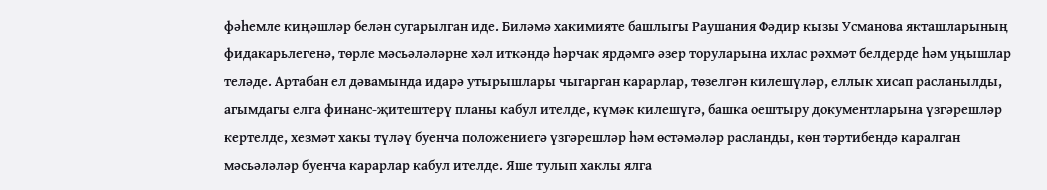фәһемле киңәшләр белән сугарылган иде. Биләмә хакимияте башлыгы Раушания Фәдир кызы Усманова якташларының фидакарьлегенә, төрле мәсьәләләрне хәл иткәндә һәрчак ярдәмгә әзер торуларына ихлас рәхмәт белдерде һәм уңышлар теләде. Артабан ел дәвамында идарә утырышлары чыгарган карарлар, төзелгән килешүләр, еллык хисап расланылды, агымдагы елга финанс-җитештерү планы кабул ителде, күмәк килешүгә, башка оештыру документларына үзгәрешләр кертелде, хезмәт хакы түләү буенча положениегә үзгәрешләр һәм өстәмәләр расланды, көн тәртибендә каралган мәсьәләләр буенча карарлар кабул ителде. Яше тулып хаклы ялга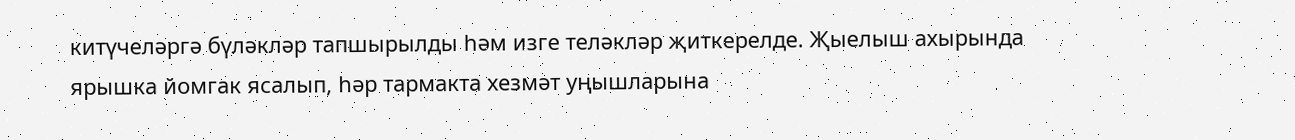китүчеләргә бүләкләр тапшырылды һәм изге теләкләр җиткерелде. Җыелыш ахырында ярышка йомгак ясалып, һәр тармакта хезмәт уңышларына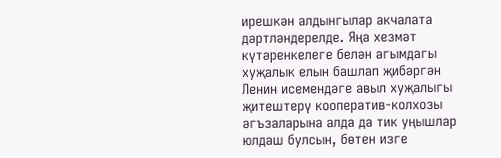ирешкән алдынгылар акчалата дәртләндерелде. Яңа хезмәт күтәренкелеге белән агымдагы хуҗалык елын башлап җибәргән Ленин исемендәге авыл хуҗалыгы җитештерү кооператив-колхозы әгъзаларына алда да тик уңышлар юлдаш булсын, бөтен изге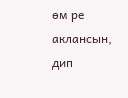өм ре аклансын, дип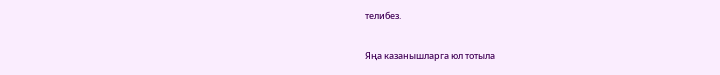телибез.

Яңа казанышларга юл тотыла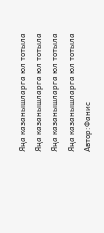Яңа казанышларга юл тотыла
Яңа казанышларга юл тотыла
Яңа казанышларга юл тотыла
Яңа казанышларга юл тотыла
Автор:Фанис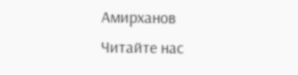Амирханов
Читайте нас